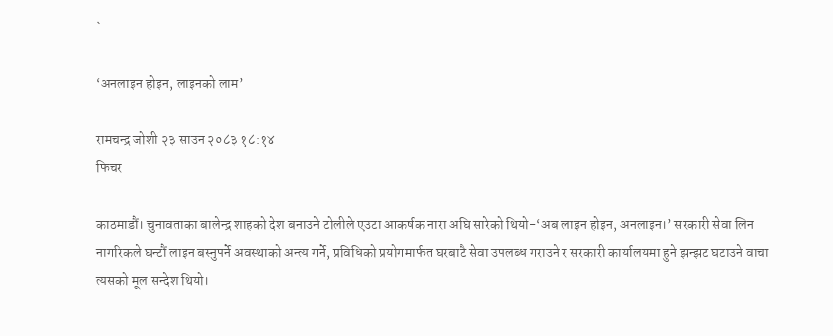`

‘अनलाइन होइन, लाइनको लाम’

रामचन्द्र जोशी २३ साउन २०८३ १८:१४
फिचर

काठमाडौं। चुनावताका बालेन्द्र शाहको देश बनाउने टोलीले एउटा आकर्षक नारा अघि सारेको थियो-‘अब लाइन होइन, अनलाइन।’ सरकारी सेवा लिन नागरिकले घन्टौं लाइन बस्नुपर्ने अवस्थाको अन्त्य गर्ने, प्रविधिको प्रयोगमार्फत घरबाटै सेवा उपलब्ध गराउने र सरकारी कार्यालयमा हुने झन्झट घटाउने वाचा त्यसको मूल सन्देश थियो।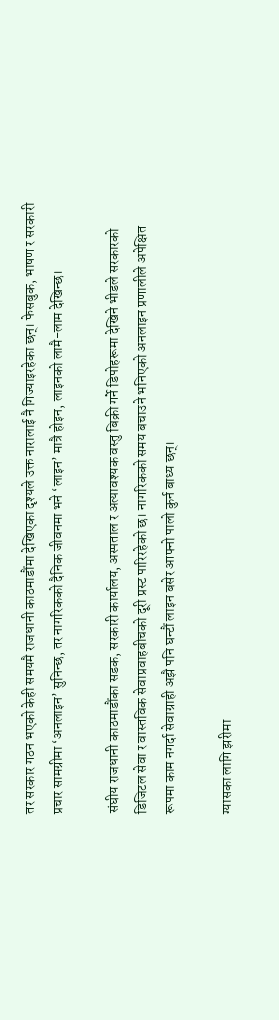तर सरकार गठन भएको केही समयमै राजधानी काठमाडौंमा देखिएका दृश्यले उक्त नारालाई नै गिज्याइरहेका छन्। फेसबुक, भाषण र सरकारी प्रचार सामग्रीमा ‘अनलाइन’ सुनिन्छ, तर नागरिकको दैनिक जीवनमा भने ‘लाइन’ मात्रै होइन, लाइनको लामै-लाम देखिन्छ।

संघीय राजधानी काठमाडौंका सडक, सरकारी कार्यालय, अस्पताल र अत्यावश्यक वस्तु बिक्री गर्ने डिपोहरूमा देखिने भीडले सरकारको डिजिटल सेवा र वास्तविक सेवाप्रवाहबीचको दूरी प्रस्ट पारिरहेको छ। नागरिकको समय बचाउने भनिएको अनलाइन प्रणालीले अपेक्षित रूपमा काम नगर्दा सेवाग्राही अझै पनि घन्टौं लाइन बसेर आफ्नो पालो कुर्न बाध्य छन्।

ग्यासका लागि झरीमा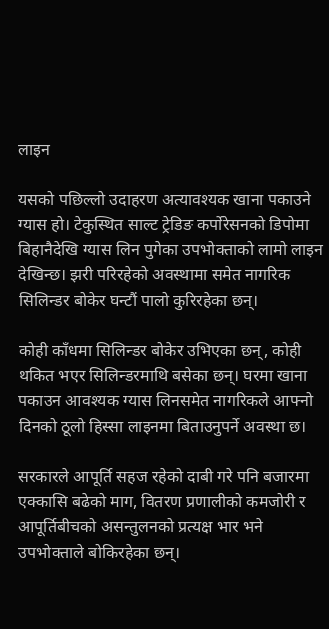लाइन

यसको पछिल्लो उदाहरण अत्यावश्यक खाना पकाउने ग्यास हो। टेकुस्थित साल्ट ट्रेडिङ कर्पोरेसनको डिपोमा बिहानैदेखि ग्यास लिन पुगेका उपभोक्ताको लामो लाइन देखिन्छ। झरी परिरहेको अवस्थामा समेत नागरिक सिलिन्डर बोकेर घन्टौं पालो कुरिरहेका छन्।

कोही काँधमा सिलिन्डर बोकेर उभिएका छन्, कोही थकित भएर सिलिन्डरमाथि बसेका छन्। घरमा खाना पकाउन आवश्यक ग्यास लिनसमेत नागरिकले आफ्नो दिनको ठूलो हिस्सा लाइनमा बिताउनुपर्ने अवस्था छ।

सरकारले आपूर्ति सहज रहेको दाबी गरे पनि बजारमा एक्कासि बढेको माग, वितरण प्रणालीको कमजोरी र आपूर्तिबीचको असन्तुलनको प्रत्यक्ष भार भने उपभोक्ताले बोकिरहेका छन्।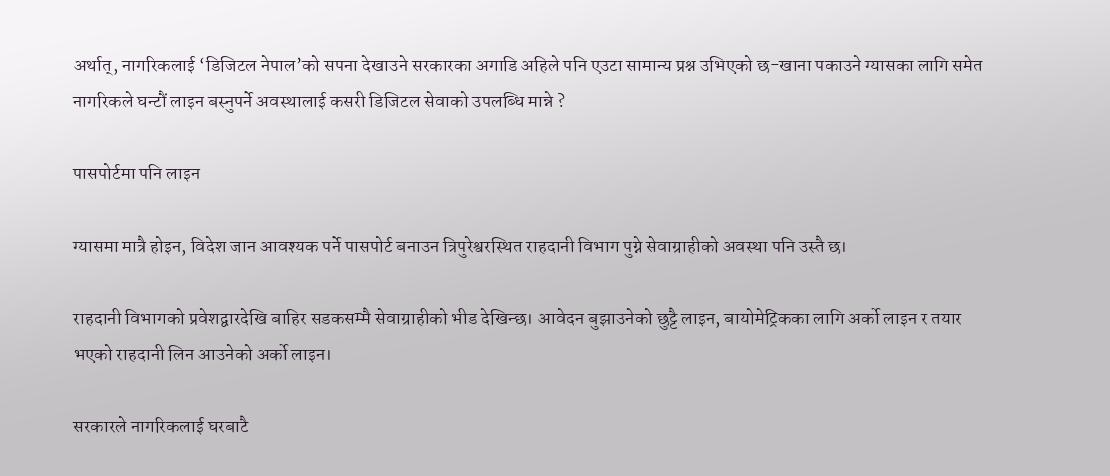अर्थात्, नागरिकलाई ‘डिजिटल नेपाल’को सपना देखाउने सरकारका अगाडि अहिले पनि एउटा सामान्य प्रश्न उभिएको छ-खाना पकाउने ग्यासका लागि समेत नागरिकले घन्टौं लाइन बस्नुपर्ने अवस्थालाई कसरी डिजिटल सेवाको उपलब्धि मान्ने ?

पासपोर्टमा पनि लाइन

ग्यासमा मात्रै होइन, विदेश जान आवश्यक पर्ने पासपोर्ट बनाउन त्रिपुरेश्वरस्थित राहदानी विभाग पुग्ने सेवाग्राहीको अवस्था पनि उस्तै छ।

राहदानी विभागको प्रवेशद्वारदेखि बाहिर सडकसम्मै सेवाग्राहीको भीड देखिन्छ। आवेदन बुझाउनेको छुट्टै लाइन, बायोमेट्रिकका लागि अर्को लाइन र तयार भएको राहदानी लिन आउनेको अर्को लाइन।

सरकारले नागरिकलाई घरबाटै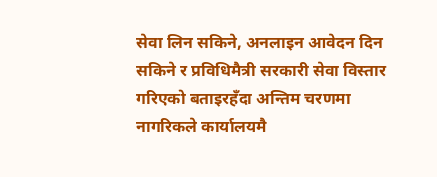सेवा लिन सकिने, अनलाइन आवेदन दिन सकिने र प्रविधिमैत्री सरकारी सेवा विस्तार गरिएको बताइरहँदा अन्तिम चरणमा नागरिकले कार्यालयमै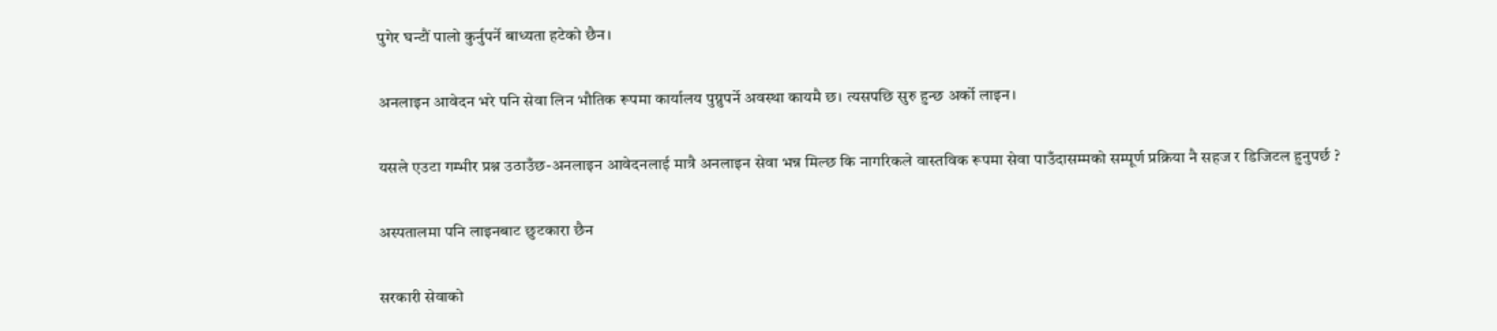पुगेर घन्टौं पालो कुर्नुपर्ने बाध्यता हटेको छैन।

अनलाइन आवेदन भरे पनि सेवा लिन भौतिक रूपमा कार्यालय पुग्नुपर्ने अवस्था कायमै छ। त्यसपछि सुरु हुन्छ अर्को लाइन।

यसले एउटा गम्भीर प्रश्न उठाउँछ-अनलाइन आवेदनलाई मात्रै अनलाइन सेवा भन्न मिल्छ कि नागरिकले वास्तविक रूपमा सेवा पाउँदासम्मको सम्पूर्ण प्रक्रिया नै सहज र डिजिटल हुनुपर्छ ?

अस्पतालमा पनि लाइनबाट छुटकारा छैन

सरकारी सेवाको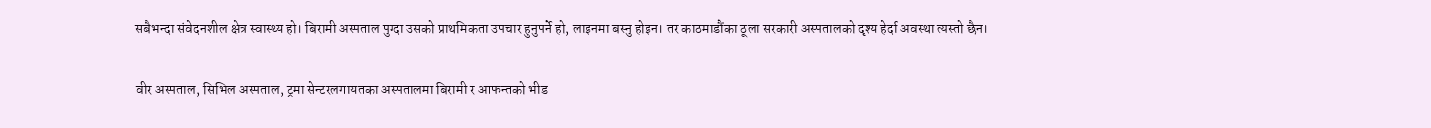सबैभन्दा संवेदनशील क्षेत्र स्वास्थ्य हो। बिरामी अस्पताल पुग्दा उसको प्राथमिकता उपचार हुनुपर्ने हो, लाइनमा बस्नु होइन। तर काठमाडौंका ठूला सरकारी अस्पतालको दृश्य हेर्दा अवस्था त्यस्तो छैन।

वीर अस्पताल, सिभिल अस्पताल, ट्रमा सेन्टरलगायतका अस्पतालमा बिरामी र आफन्तको भीड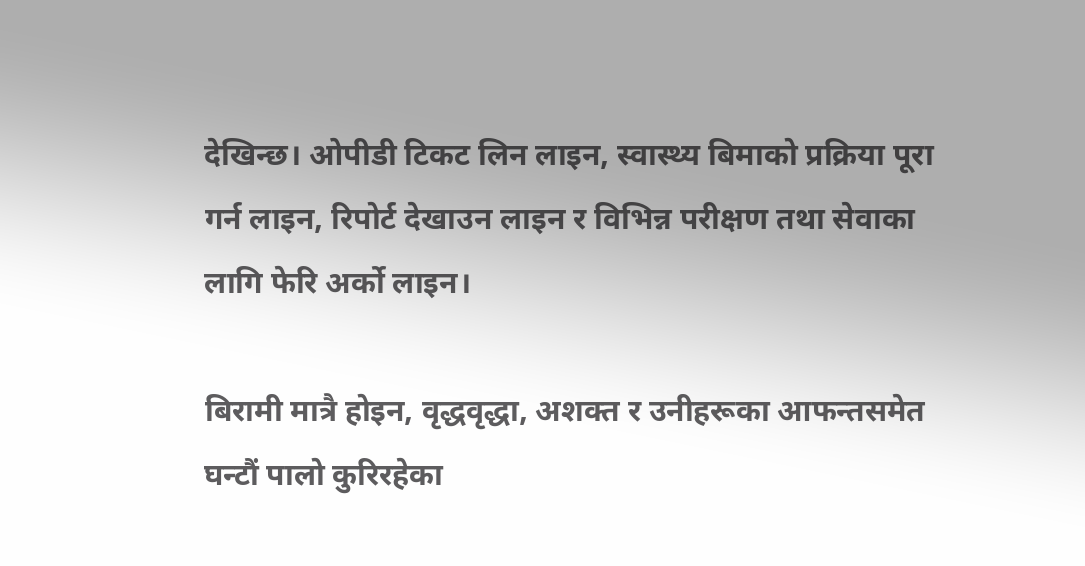देखिन्छ। ओपीडी टिकट लिन लाइन, स्वास्थ्य बिमाको प्रक्रिया पूरा गर्न लाइन, रिपोर्ट देखाउन लाइन र विभिन्न परीक्षण तथा सेवाका लागि फेरि अर्को लाइन।

बिरामी मात्रै होइन, वृद्धवृद्धा, अशक्त र उनीहरूका आफन्तसमेत घन्टौं पालो कुरिरहेका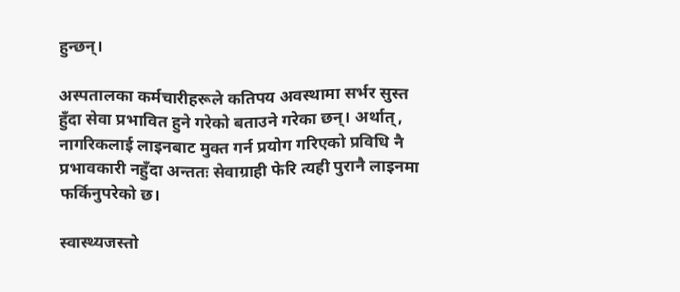हुन्छन्।

अस्पतालका कर्मचारीहरूले कतिपय अवस्थामा सर्भर सुस्त हुँदा सेवा प्रभावित हुने गरेको बताउने गरेका छन्। अर्थात्, नागरिकलाई लाइनबाट मुक्त गर्न प्रयोग गरिएको प्रविधि नै प्रभावकारी नहुँदा अन्ततः सेवाग्राही फेरि त्यही पुरानै लाइनमा फर्किनुपरेको छ।

स्वास्थ्यजस्तो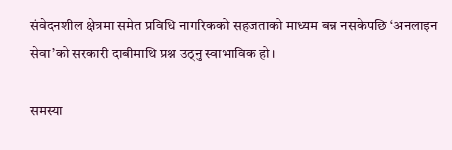संवेदनशील क्षेत्रमा समेत प्रविधि नागरिकको सहजताको माध्यम बन्न नसकेपछि ‘अनलाइन सेवा’को सरकारी दाबीमाथि प्रश्न उठ्नु स्वाभाविक हो।

समस्या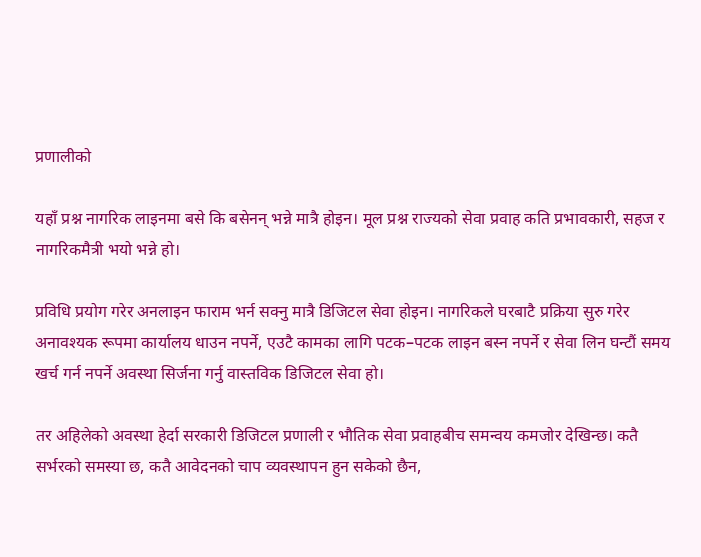प्रणालीको

यहाँ प्रश्न नागरिक लाइनमा बसे कि बसेनन् भन्ने मात्रै होइन। मूल प्रश्न राज्यको सेवा प्रवाह कति प्रभावकारी, सहज र नागरिकमैत्री भयो भन्ने हो।

प्रविधि प्रयोग गरेर अनलाइन फाराम भर्न सक्नु मात्रै डिजिटल सेवा होइन। नागरिकले घरबाटै प्रक्रिया सुरु गरेर अनावश्यक रूपमा कार्यालय धाउन नपर्ने, एउटै कामका लागि पटक–पटक लाइन बस्न नपर्ने र सेवा लिन घन्टौं समय खर्च गर्न नपर्ने अवस्था सिर्जना गर्नु वास्तविक डिजिटल सेवा हो।

तर अहिलेको अवस्था हेर्दा सरकारी डिजिटल प्रणाली र भौतिक सेवा प्रवाहबीच समन्वय कमजोर देखिन्छ। कतै सर्भरको समस्या छ, कतै आवेदनको चाप व्यवस्थापन हुन सकेको छैन,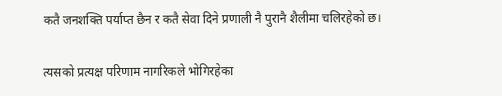कतै जनशक्ति पर्याप्त छैन र कतै सेवा दिने प्रणाली नै पुरानै शैलीमा चलिरहेको छ।

त्यसको प्रत्यक्ष परिणाम नागरिकले भोगिरहेका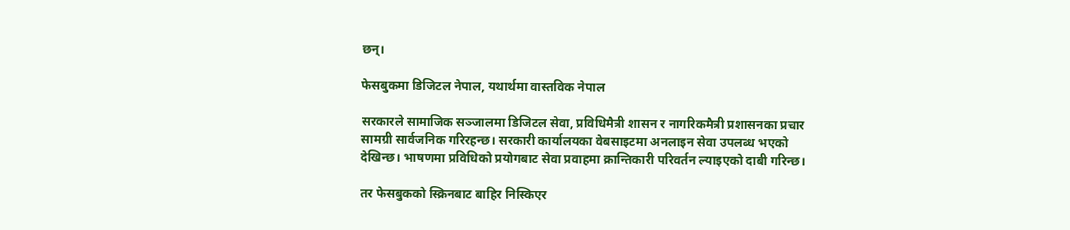छन्।

फेसबुकमा डिजिटल नेपाल, यथार्थमा वास्तविक नेपाल

सरकारले सामाजिक सञ्जालमा डिजिटल सेवा, प्रविधिमैत्री शासन र नागरिकमैत्री प्रशासनका प्रचार सामग्री सार्वजनिक गरिरहन्छ। सरकारी कार्यालयका वेबसाइटमा अनलाइन सेवा उपलब्ध भएको देखिन्छ। भाषणमा प्रविधिको प्रयोगबाट सेवा प्रवाहमा क्रान्तिकारी परिवर्तन ल्याइएको दाबी गरिन्छ।

तर फेसबुकको स्क्रिनबाट बाहिर निस्किएर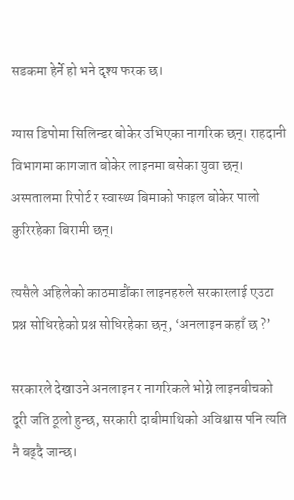सडकमा हेर्ने हो भने दृश्य फरक छ।

ग्यास डिपोमा सिलिन्डर बोकेर उभिएका नागरिक छन्। राहदानी विभागमा कागजात बोकेर लाइनमा बसेका युवा छन्। अस्पतालमा रिपोर्ट र स्वास्थ्य बिमाको फाइल बोकेर पालो कुरिरहेका बिरामी छन्।

त्यसैले अहिलेको काठमाडौंका लाइनहरुले सरकारलाई एउटा प्रश्न सोधिरहेको प्रश्न सोधिरहेका छन्, ‘अनलाइन कहाँ छ ?’

सरकारले देखाउने अनलाइन र नागरिकले भोग्ने लाइनबीचको दूरी जति ठूलो हुन्छ, सरकारी दाबीमाथिको अविश्वास पनि त्यति नै बढ्दै जान्छ।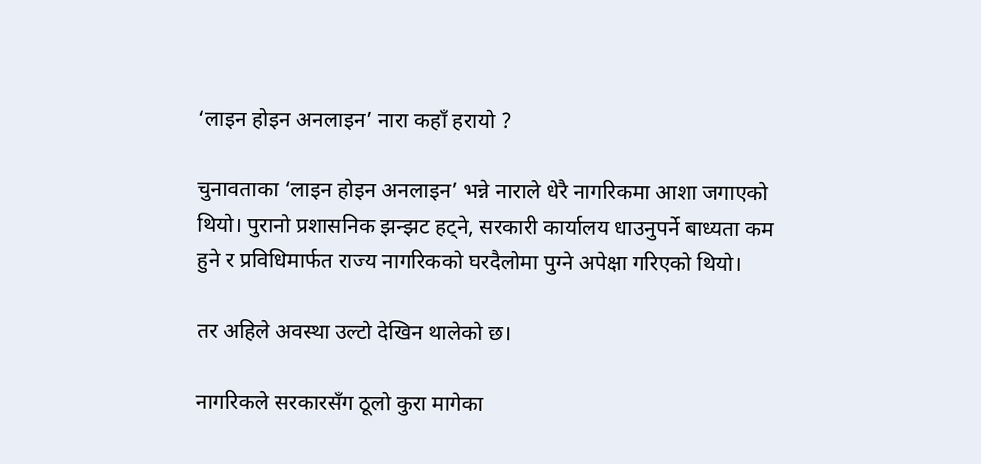‘लाइन होइन अनलाइन’ नारा कहाँ हरायो ?

चुनावताका ‘लाइन होइन अनलाइन’ भन्ने नाराले धेरै नागरिकमा आशा जगाएको थियो। पुरानो प्रशासनिक झन्झट हट्ने, सरकारी कार्यालय धाउनुपर्ने बाध्यता कम हुने र प्रविधिमार्फत राज्य नागरिकको घरदैलोमा पुग्ने अपेक्षा गरिएको थियो।

तर अहिले अवस्था उल्टो देखिन थालेको छ।

नागरिकले सरकारसँग ठूलो कुरा मागेका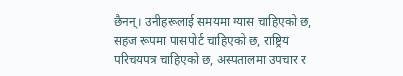छैनन्। उनीहरूलाई समयमा ग्यास चाहिएको छ, सहज रूपमा पासपोर्ट चाहिएको छ, राष्ट्रिय परिचयपत्र चाहिएको छ, अस्पतालमा उपचार र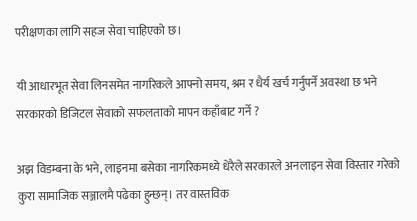परीक्षणका लागि सहज सेवा चाहिएको छ।

यी आधारभूत सेवा लिनसमेत नागरिकले आफ्नो समय, श्रम र धैर्य खर्च गर्नुपर्ने अवस्था छ भने सरकारको डिजिटल सेवाको सफलताको मापन कहाँबाट गर्ने ?

अझ विडम्बना के भने, लाइनमा बसेका नागरिकमध्ये धेरैले सरकारले अनलाइन सेवा विस्तार गरेको कुरा सामाजिक सञ्जालमै पढेका हुन्छन्। तर वास्तविक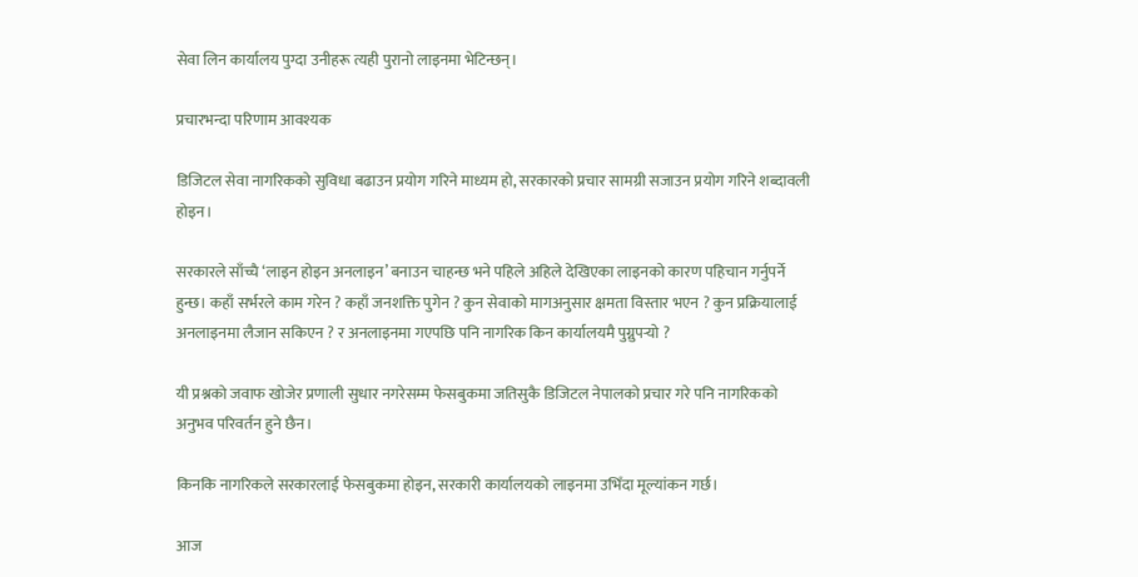सेवा लिन कार्यालय पुग्दा उनीहरू त्यही पुरानो लाइनमा भेटिन्छन्।

प्रचारभन्दा परिणाम आवश्यक

डिजिटल सेवा नागरिकको सुविधा बढाउन प्रयोग गरिने माध्यम हो, सरकारको प्रचार सामग्री सजाउन प्रयोग गरिने शब्दावली होइन।

सरकारले साँच्चै ‘लाइन होइन अनलाइन’ बनाउन चाहन्छ भने पहिले अहिले देखिएका लाइनको कारण पहिचान गर्नुपर्ने हुन्छ। कहाँ सर्भरले काम गरेन ? कहाँ जनशक्ति पुगेन ? कुन सेवाको मागअनुसार क्षमता विस्तार भएन ? कुन प्रक्रियालाई अनलाइनमा लैजान सकिएन ? र अनलाइनमा गएपछि पनि नागरिक किन कार्यालयमै पुग्नुपर्‍यो ?

यी प्रश्नको जवाफ खोजेर प्रणाली सुधार नगरेसम्म फेसबुकमा जतिसुकै डिजिटल नेपालको प्रचार गरे पनि नागरिकको अनुभव परिवर्तन हुने छैन।

किनकि नागरिकले सरकारलाई फेसबुकमा होइन, सरकारी कार्यालयको लाइनमा उभिँदा मूल्यांकन गर्छ।

आज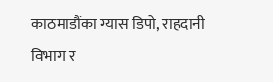काठमाडौंका ग्यास डिपो, राहदानी विभाग र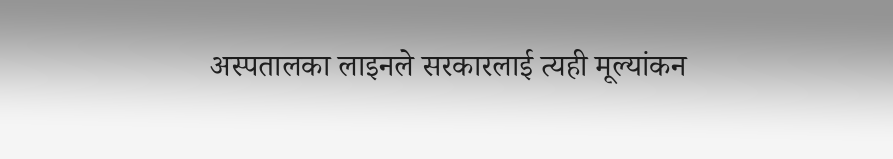अस्पतालका लाइनले सरकारलाई त्यही मूल्यांकन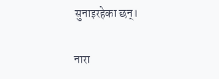सुनाइरहेका छन्।

नारा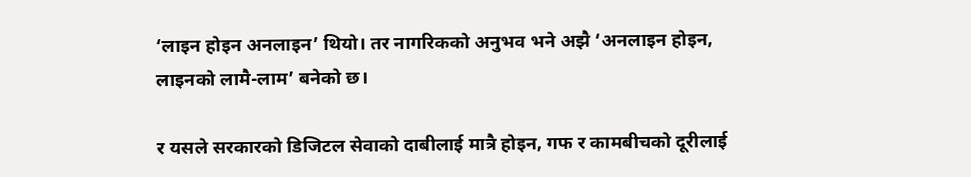‘लाइन होइन अनलाइन’ थियो। तर नागरिकको अनुभव भने अझै ‘अनलाइन होइन, लाइनको लामै-लाम’ बनेको छ।

र यसले सरकारको डिजिटल सेवाको दाबीलाई मात्रै होइन, गफ र कामबीचको दूरीलाई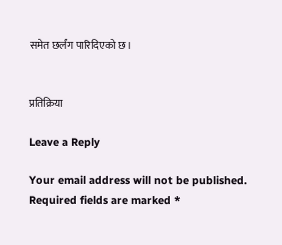समेत छर्लंग पारिदिएको छ।


प्रतिक्रिया

Leave a Reply

Your email address will not be published. Required fields are marked *